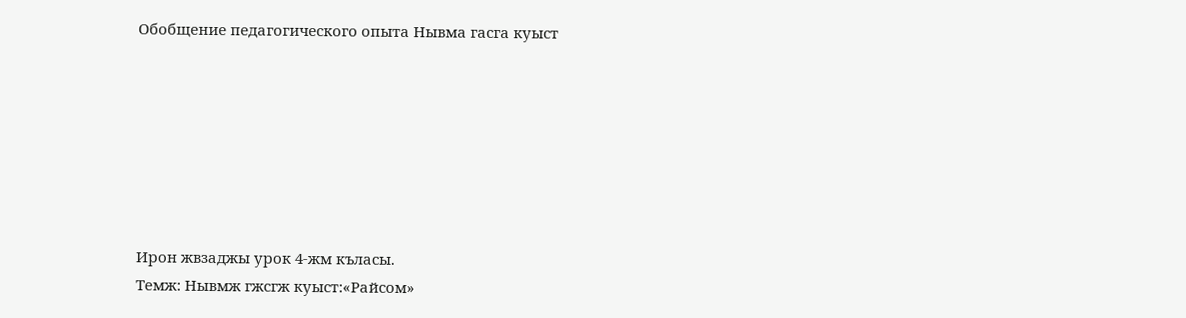Обобщение педагогического опыта Нывма гасга куыст







Ирон жвзаджы урок 4-жм къласы.
Темж: Нывмж гжсгж куыст:«Райсом»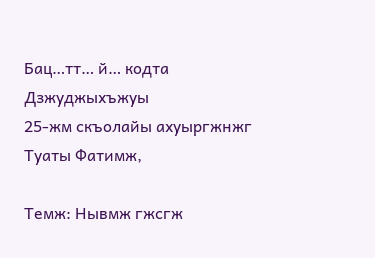Бац…тт… й… кодта
Дзжуджыхъжуы
25-жм скъолайы ахуыргжнжг
Туаты Фатимж,

Темж: Нывмж гжсгж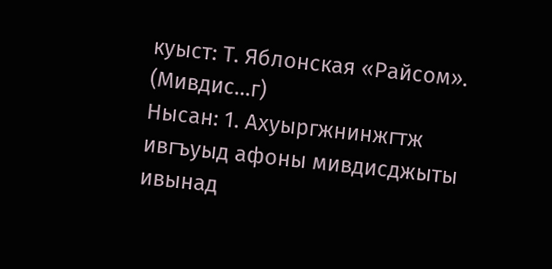куыст: Т. Яблонская «Райсом». (Мивдис…г)
Нысан: 1. Ахуыргжнинжгтж ивгъуыд афоны мивдисджыты ивынад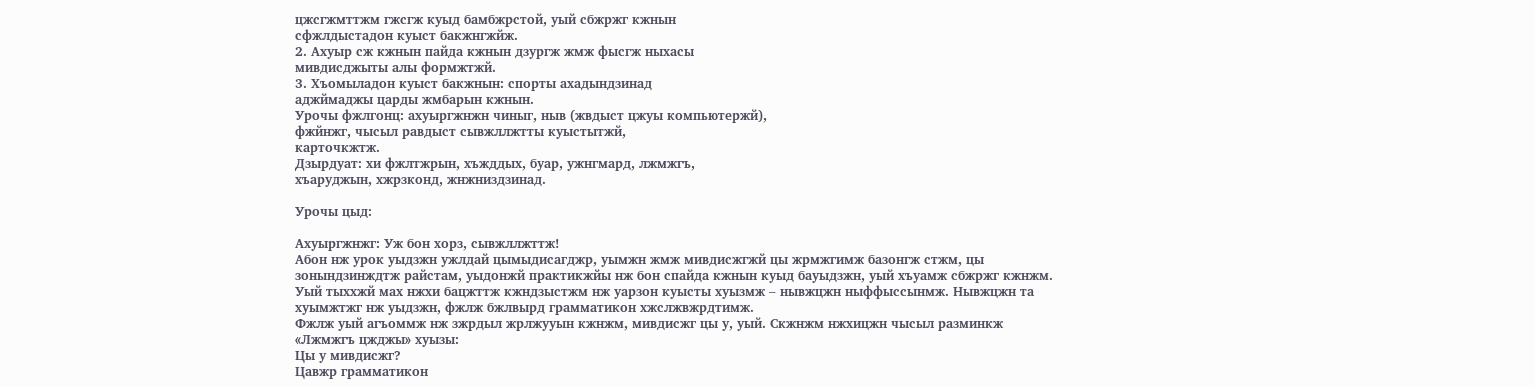цжсгжмттжм гжсгж куыд бамбжрстой, уый сбжржг кжнын
сфжлдыстадон куыст бакжнгжйж.
2. Ахуыр сж кжнын пайда кжнын дзургж жмж фысгж ныхасы
мивдисджыты алы формжтжй.
3. Хъомыладон куыст бакжнын: спорты ахадындзинад
аджймаджы царды жмбарын кжнын.
Урочы фжлгонц: ахуыргжнжн чиныг, ныв (жвдыст цжуы компьютержй),
фжйнжг, чысыл равдыст сывжллжтты куыстытжй,
карточкжтж.
Дзырдуат: хи фжлтжрын, хъжддых, буар, ужнгмард, лжмжгъ,
хъаруджын, хжрзконд, жнжниздзинад.

Урочы цыд:

Ахуыргжнжг: Уж бон хорз, сывжллжттж!
Абон нж урок уыдзжн ужлдай цымыдисагджр, уымжн жмж мивдисжгжй цы жрмжгимж базонгж стжм, цы зонындзинждтж райстам, уыдонжй практикжйы нж бон спайда кжнын куыд бауыдзжн, уый хъуамж сбжржг кжнжм. Уый тыххжй мах нжхи бацжттж кжндзыстжм нж уарзон куысты хуызмж – нывжцжн ныффыссынмж. Нывжцжн та хуымжтжг нж уыдзжн, фжлж бжлвырд грамматикон хжслжвжрдтимж.
Фжлж уый агъоммж нж зжрдыл жрлжууын кжнжм, мивдисжг цы у, уый. Скжнжм нжхицжн чысыл разминкж «Лжмжгъ цжджы» хуызы:
Цы у мивдисжг?
Цавжр грамматикон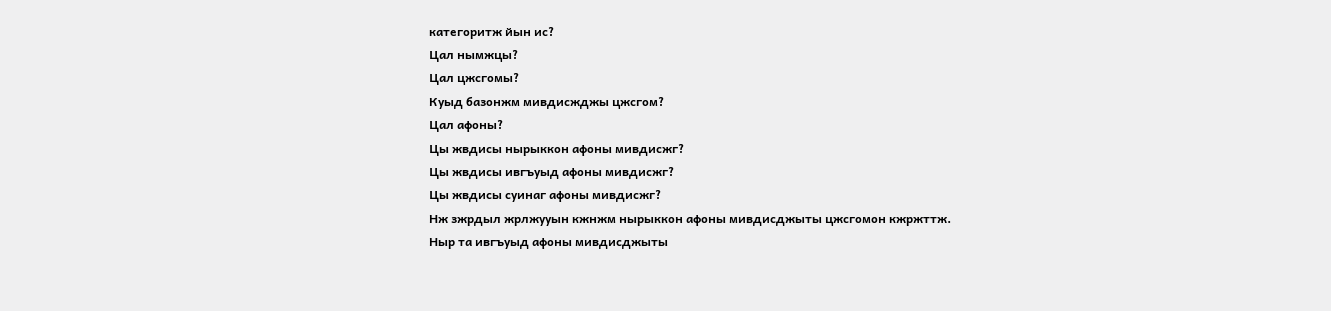категоритж йын ис?
Цал нымжцы?
Цал цжсгомы?
Куыд базонжм мивдисжджы цжсгом?
Цал афоны?
Цы жвдисы нырыккон афоны мивдисжг?
Цы жвдисы ивгъуыд афоны мивдисжг?
Цы жвдисы суинаг афоны мивдисжг?
Нж зжрдыл жрлжууын кжнжм нырыккон афоны мивдисджыты цжсгомон кжржттж.
Ныр та ивгъуыд афоны мивдисджыты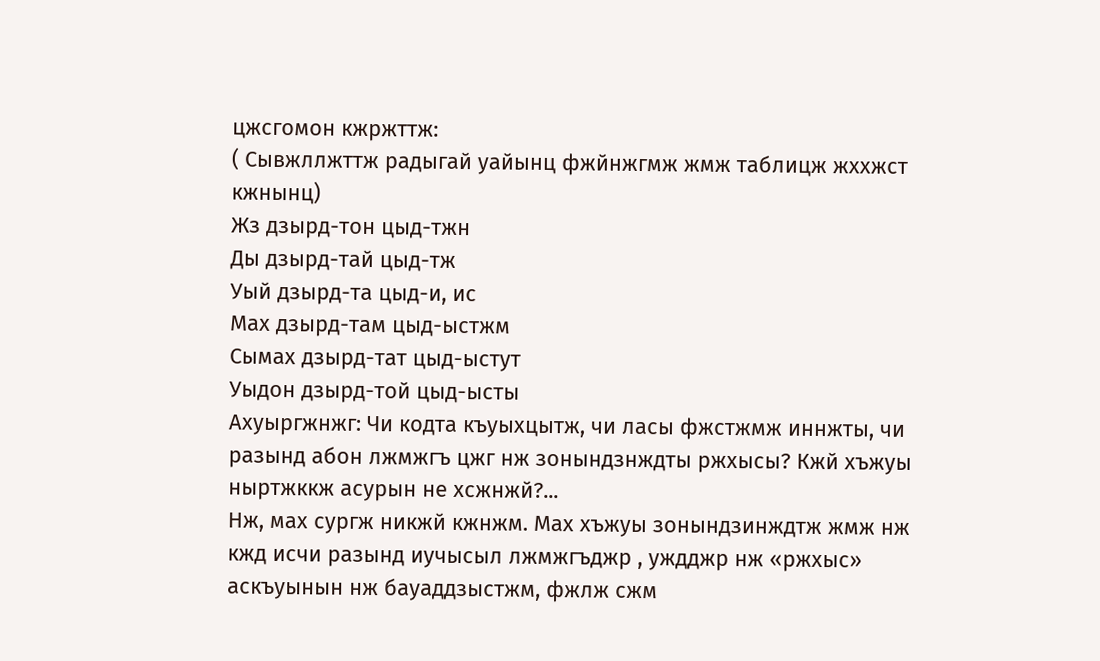цжсгомон кжржттж:
( Сывжллжттж радыгай уайынц фжйнжгмж жмж таблицж жххжст кжнынц)
Жз дзырд-тон цыд-тжн
Ды дзырд-тай цыд-тж
Уый дзырд-та цыд-и, ис
Мах дзырд-там цыд-ыстжм
Сымах дзырд-тат цыд-ыстут
Уыдон дзырд-той цыд-ысты
Ахуыргжнжг: Чи кодта къуыхцытж, чи ласы фжстжмж иннжты, чи разынд абон лжмжгъ цжг нж зонындзнждты ржхысы? Кжй хъжуы ныртжккж асурын не хсжнжй?...
Нж, мах сургж никжй кжнжм. Мах хъжуы зонындзинждтж жмж нж кжд исчи разынд иучысыл лжмжгъджр , уждджр нж «ржхыс» аскъуынын нж бауаддзыстжм, фжлж сжм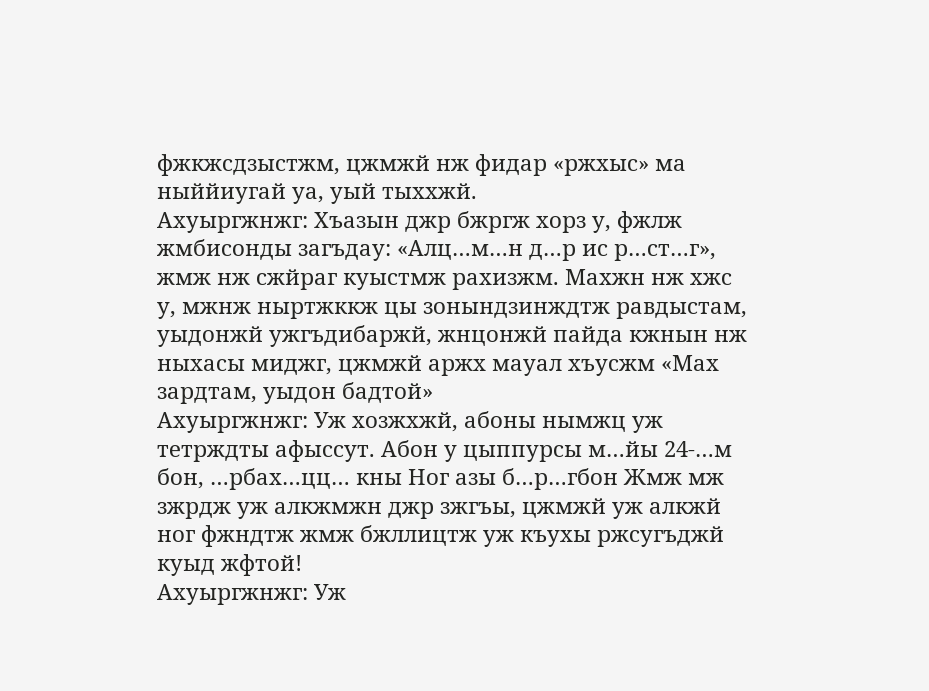фжкжсдзыстжм, цжмжй нж фидар «ржхыс» ма ныййиугай уа, уый тыххжй.
Ахуыргжнжг: Хъазын джр бжргж хорз у, фжлж жмбисонды загъдау: «Алц…м…н д…р ис р…ст…г», жмж нж сжйраг куыстмж рахизжм. Махжн нж хжс у, мжнж ныртжккж цы зонындзинждтж равдыстам, уыдонжй ужгъдибаржй, жнцонжй пайда кжнын нж ныхасы миджг, цжмжй аржх мауал хъусжм «Мах зардтам, уыдон бадтой»
Ахуыргжнжг: Уж хозжхжй, абоны нымжц уж тетрждты афыссут. Абон у цыппурсы м…йы 24-…м бон, …рбах…цц… кны Ног азы б…р…гбон Жмж мж зжрдж уж алкжмжн джр зжгъы, цжмжй уж алкжй ног фжндтж жмж бжллицтж уж къухы ржсугъджй куыд жфтой!
Ахуыргжнжг: Уж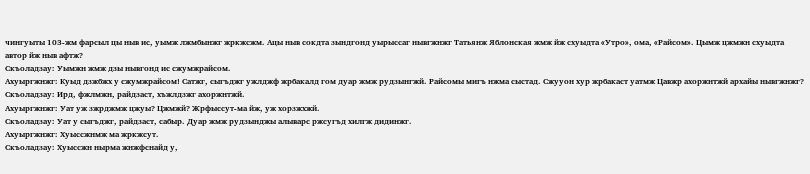чингуыты 103-жм фарсыл цы ныв ис, уымж лжмбынжг жркжсжм. Ацы ныв сокдта зындгонд уырыссаг нывгжнжг Татьянж Яблонская жмж йж схуыдта «Утро», ома, «Райсом». Цымж цжмжн схуыдта автор йж ныв афтж?
Скъоладзау: Уымжн жмж дзы нывгонд ис сжумжрайсом.
Ахуыргжнжг: Куыд дзжбжх у сжумжрайсом! Сатжг, сыгъджг ужлджф жрбакалд гом дуар жмж рудзынгжй. Райсомы мигъ нжма сыстад. Сжууон хур жрбакаст уатмж Цавжр ахоржнтжй архайы нывгжнжг?
Скъоладзау: Ирд, фжлмжн, райдзаст, хъжлдзжг ахоржнтжй.
Ахуыргжнжг: Уат уж зжрджмж цжуы? Цжмжй? Жрфыссут-ма йж, уж хорзжхжй.
Скъоладзау: Уат у сыгъджг, райдзаст, сабыр. Дуар жмж рудзынджы алыварс ржсугъд хилгж дидинжг.
Ахуыргжнжг: Хуыссжнмж ма жркжсут.
Скъоладзау: Хуыссжн нырма жнжфснайд у,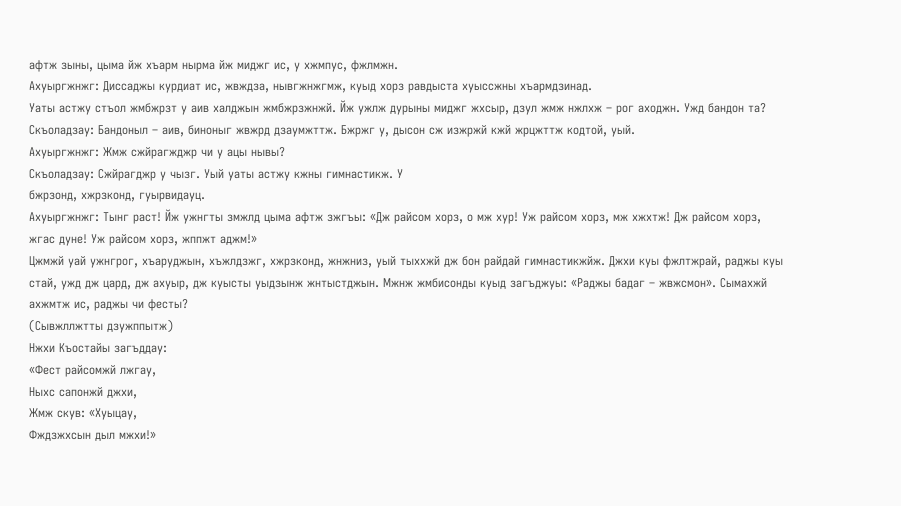афтж зыны, цыма йж хъарм нырма йж миджг ис, у хжмпус, фжлмжн.
Ахуыргжнжг: Диссаджы курдиат ис, жвждза, нывгжнжгмж, куыд хорз равдыста хуыссжны хъармдзинад.
Уаты астжу стъол жмбжрзт у аив халджын жмбжрзжнжй. Йж ужлж дурыны миджг жхсыр, дзул жмж нжлхж – рог аходжн. Ужд бандон та?
Скъоладзау: Бандоныл – аив, биноныг жвжрд дзаумжттж. Бжржг у, дысон сж изжржй кжй жрцжттж кодтой, уый.
Ахуыргжнжг: Жмж сжйрагжджр чи у ацы нывы?
Скъоладзау: Сжйрагджр у чызг. Уый уаты астжу кжны гимнастикж. У
бжрзонд, хжрзконд, гуырвидауц.
Ахуыргжнжг: Тынг раст! Йж ужнгты змжлд цыма афтж зжгъы: «Дж райсом хорз, о мж хур! Уж райсом хорз, мж хжхтж! Дж райсом хорз, жгас дуне! Уж райсом хорз, жппжт аджм!»
Цжмжй уай ужнгрог, хъаруджын, хъжлдзжг, хжрзконд, жнжниз, уый тыххжй дж бон райдай гимнастикжйж. Джхи куы фжлтжрай, раджы куы стай, ужд дж цард, дж ахуыр, дж куысты уыдзынж жнтыстджын. Мжнж жмбисонды куыд загъджуы: «Раджы бадаг – жвжсмон». Сымахжй ахжмтж ис, раджы чи фесты?
(Сывжллжтты дзужппытж)
Нжхи Къостайы загъддау:
«Фест райсомжй лжгау,
Ныхс сапонжй джхи,
Жмж скув: «Хуыцау,
Фждзжхсын дыл мжхи!»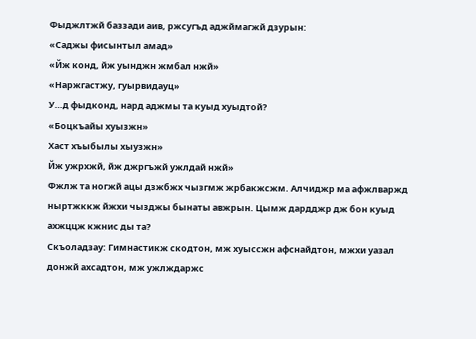Фыджлтжй баззади аив, ржсугъд аджймагжй дзурын:
«Саджы фисынтыл амад»
«Йж конд, йж уынджн жмбал нжй»
«Наржгастжу, гуырвидауц»
У…д фыдконд, нард аджмы та куыд хуыдтой?
«Боцкъайы хуызжн»
Хаст хъыбылы хыузжн»
Йж ужрхжй, йж джргъжй ужлдай нжй»
Фжлж та ногжй ацы дзжбжх чызгмж жрбакжсжм. Алчиджр ма афжлваржд ныртжккж йжхи чызджы бынаты авжрын. Цымж дардджр дж бон куыд ахжццж кжнис ды та?
Скъоладзау: Гимнастикж скодтон, мж хуыссжн афснайдтон, мжхи уазал донжй ахсадтон, мж ужлждаржс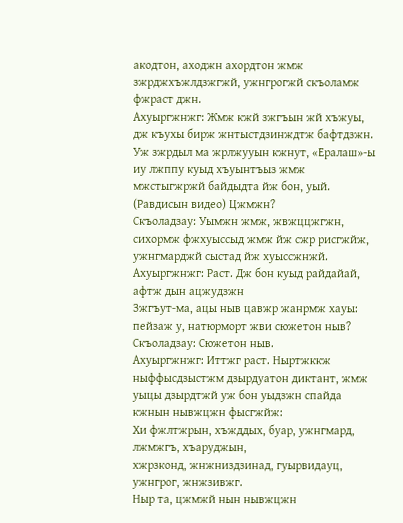акодтон, аходжн ахордтон жмж зжрджхъжлдзжгжй, ужнгрогжй скъоламж фжраст джн.
Ахуыргжнжг: Жмж кжй зжгъын жй хъжуы, дж къухы бирж жнтыстдзинждтж бафтдзжн.
Уж зжрдыл ма жрлжууын кжнут, «Ералаш»-ы иу лжппу куыд хъуынтъыз жмж мжстыгжржй байдыдта йж бон, уый. (Равдисын видео) Цжмжн?
Скъоладзау: Уымжн жмж, жвжццжгжн, сихормж фжхуыссыд жмж йж сжр рисгжйж, ужнгмарджй сыстад йж хуыссжнжй.
Ахуыргжнжг: Раст. Дж бон куыд райдайай, афтж дын ацжудзжн
Зжгъут-ма, ацы ныв цавжр жанрмж хауы: пейзаж у, натюрморт жви сюжетон ныв?
Скъоладзау: Сюжетон ныв.
Ахуыргжнжг: Иттжг раст. Ныртжккж ныффысдзыстжм дзырдуатон диктант, жмж уыцы дзырдтжй уж бон уыдзжн спайда кжнын нывжцжн фысгжйж:
Хи фжлтжрын, хъжддых, буар, ужнгмард, лжмжгъ, хъаруджын,
хжрзконд, жнжниздзинад, гуырвидауц, ужнгрог, жнжзивжг.
Ныр та, цжмжй нын нывжцжн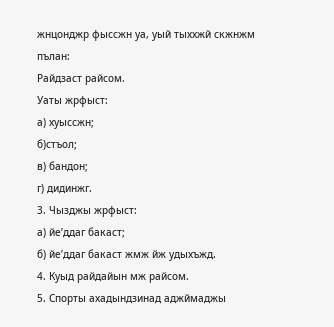жнцонджр фыссжн уа, уый тыххжй скжнжм пълан:
Райдзаст райсом.
Уаты жрфыст:
а) хуыссжн;
б)стъол;
в) бандон;
г) дидинжг.
3. Чызджы жрфыст:
а) йе’ддаг бакаст;
б) йе’ддаг бакаст жмж йж удыхъжд.
4. Куыд райдайын мж райсом.
5. Спорты ахадындзинад аджймаджы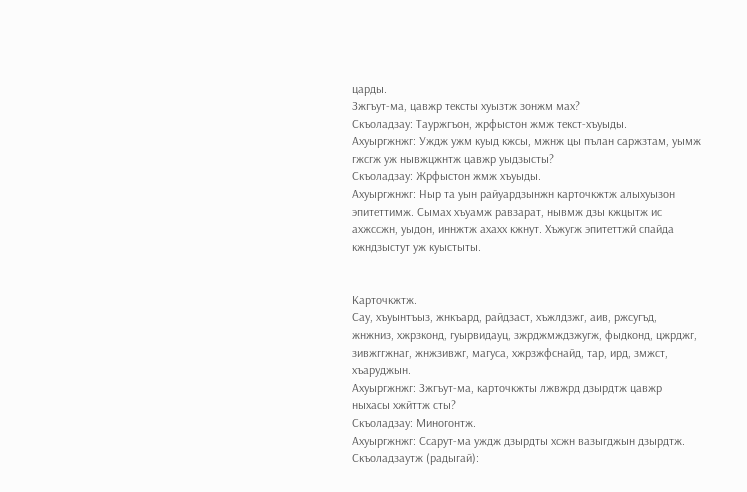царды.
Зжгъут-ма, цавжр тексты хуызтж зонжм мах?
Скъоладзау: Тауржгъон, жрфыстон жмж текст-хъуыды.
Ахуыргжнжг: Уждж ужм куыд кжсы, мжнж цы пълан саржзтам, уымж гжсгж уж нывжцжнтж цавжр уыдзысты?
Скъоладзау: Жрфыстон жмж хъуыды.
Ахуыргжнжг: Ныр та уын райуардзынжн карточкжтж алыхуызон эпитеттимж. Сымах хъуамж равзарат, нывмж дзы кжцытж ис ахжссжн, уыдон, иннжтж ахахх кжнут. Хъжугж эпитеттжй спайда кжндзыстут уж куыстыты.


Карточкжтж.
Сау, хъуынтъыз, жнкъард, райдзаст, хъжлдзжг, аив, ржсугъд, жнжниз, хжрзконд, гуырвидауц, зжрджмждзжугж, фыдконд, цжрджг, зивжггжнаг, жнжзивжг, магуса, хжрзжфснайд, тар, ирд, змжст, хъаруджын.
Ахуыргжнжг: Зжгъут-ма, карточкжты лжвжрд дзырдтж цавжр ныхасы хжйттж сты?
Скъоладзау: Миногонтж.
Ахуыргжнжг: Ссарут-ма уждж дзырдты хсжн вазыгджын дзырдтж. Скъоладзаутж (радыгай):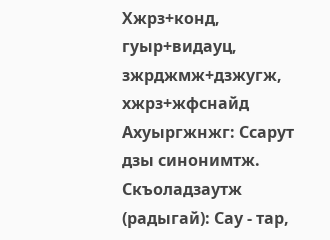Хжрз+конд, гуыр+видауц, зжрджмж+дзжугж, хжрз+жфснайд
Ахуыргжнжг: Ссарут дзы синонимтж.
Скъоладзаутж (радыгай): Сау - тар,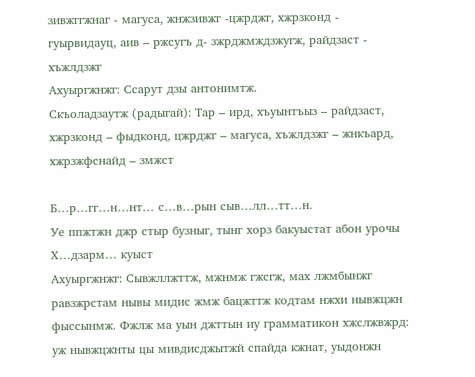зивжггжнаг - магуса, жнжзивжг -цжрджг, хжрзконд - гуырвидауц, аив – ржсугъ д- зжрджмждзжугж, райдзаст - хъжлдзжг
Ахуыргжнжг: Ссарут дзы антонимтж.
Скъоладзаутж (радыгай): Тар – ирд, хъуынтъыз – райдзаст, хжрзконд – фыдконд, цжрджг – магуса, хъжлдзжг – жнкъард, хжрзжфснайд – змжст

Б…р…гг…н…нт… с…в…рын сыв…лл…тт…н.
Уе ппжтжн джр стыр бузныг, тынг хорз бакуыстат абон урочы
Х…дзарм… куыст
Ахуыргжнжг: Сывжллжттж, мжнмж гжсгж, мах лжмбынжг равзжрстам нывы мидис жмж бацжттж кодтам нжхи нывжцжн фыссынмж. Фжлж ма уын джттын иу грамматикон хжслжвжрд: уж нывжцжнты цы мивдисджытжй спайда кжнат, уыдонжн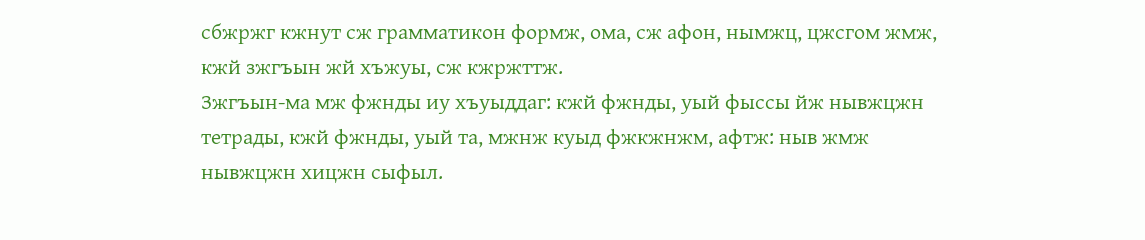сбжржг кжнут сж грамматикон формж, ома, сж афон, нымжц, цжсгом жмж, кжй зжгъын жй хъжуы, сж кжржттж.
Зжгъын-ма мж фжнды иу хъуыддаг: кжй фжнды, уый фыссы йж нывжцжн тетрады, кжй фжнды, уый та, мжнж куыд фжкжнжм, афтж: ныв жмж нывжцжн хицжн сыфыл.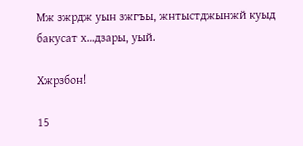Мж зжрдж уын зжгъы, жнтыстджынжй куыд бакусат х…дзары, уый.

Хжрзбон!

15